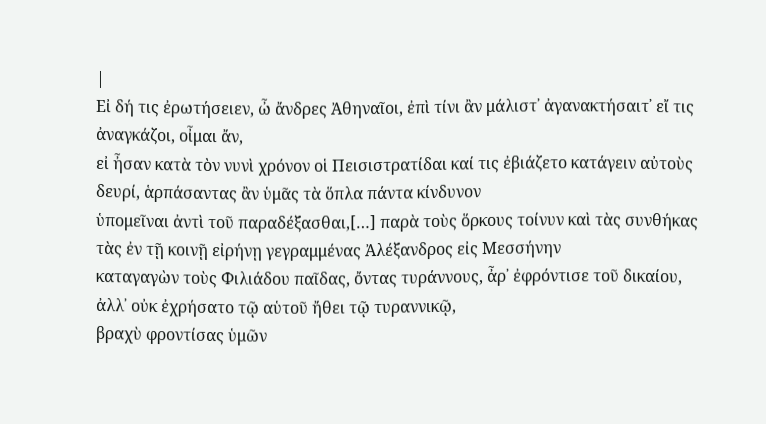|
Εἰ δή τις ἐρωτήσειεν, ὦ ἄνδρες Ἀθηναῖοι, ἐπὶ τίνι ἂν μάλιστ᾽ ἀγανακτήσαιτ᾽ εἴ τις ἀναγκάζοι, οἶμαι ἄν,
εἰ ἦσαν κατὰ τὸν νυνὶ χρόνον οἱ Πεισιστρατίδαι καί τις ἐβιάζετο κατάγειν αὐτοὺς δευρί, ἁρπάσαντας ἂν ὑμᾶς τὰ ὅπλα πάντα κίνδυνον
ὑπομεῖναι ἀντὶ τοῦ παραδέξασθαι,[…] παρὰ τοὺς ὅρκους τοίνυν καὶ τὰς συνθήκας τὰς ἐν τῇ κοινῇ εἰρήνῃ γεγραμμένας Ἀλέξανδρος εἰς Μεσσήνην
καταγαγὼν τοὺς Φιλιάδου παῖδας, ὄντας τυράννους, ἆρ᾽ ἐφρόντισε τοῦ δικαίου, ἀλλ᾽ οὐκ ἐχρήσατο τῷ αὑτοῦ ἤθει τῷ τυραννικῷ,
βραχὺ φροντίσας ὑμῶν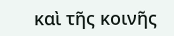καὶ τῆς κοινῆς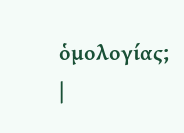ὁμολογίας;
|